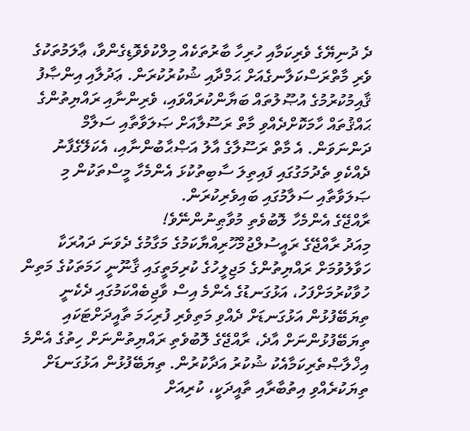ދެ ދުނިޔޭގެ ވެރިކަމާއި ހުރިހާ ބާރުތަކެއް މިލްކުވެވޮޑިގެންވާ، ޢާލަމުތަކުގެ ވެރި މާތްރަސްކަލާނގެއަށް ޙަމްދާއި ޝުކުރުކުރަން. ޢަދުލާއި އިންޞާފު ޤާއިމުކުރުމުގެ އުޞޫލުތައް ބަޔާންކުރައްވައި، ވެރިންނާއި ރައްޔިތުންގެ ޙައްޤުތައް ހާމަކޮށްދެއްވި މާތް ރަސޫލާއަށް ޞަލަވާތާއި ސަލާމް ދަންނަވަން. އެ މާތް ރަސޫލާގެ އާލު އަޞްޙާބުންނާއި، އެކަލޭގެފާނު ދެއްކެވި ތެދުމަގުގައި ފައިތިލަ ސާބިތުކުޅަ އެންމެހާ މީސްތަކުން މި ޞަލަވާތާއި ސަލާމުގައި ބައިވެރިކުރަން.
ރާއްޖޭގެ އެންމެހާ ލޮބުވެތި މުވާޠިނުންނޭވެ!
މިއަދު ރާއްޖޭގެ ރައީސުލްޖުމްހޫރިއްޔާކަމުގެ މަގާމުގެ ދެވަނަ ދައުރަކާ ހަވާލުވުމަށް ރައްޔިތުންގެ މަޖިލީހުގެ ކުރިމަތީގައި ޤާނޫނީ ހަމަތަކުގެ މަތިން ހުވާކުރުމަށްފަހު، އަޅުގަނޑުގެ އެންމެ އިސް ވާޖިބެއްކަމުގައި ދެކެނީ ތިޔަބޭފުޅުން އަޅުގަނޑަށް ދެއްވި މަތިވެރި ފުރިހަމަ ތާއީދަށްޓަކައި ތިޔަބޭފުޅުންނަށް އާދެ، ރާއްޖޭގެ ލޮބުވެތި ރައްޔިތުންނަށް ހިތުގެ އެންމެ އިޚްލާޞްތެރިކަމާއެކު ޝުކުރު އަދާކުރުން. ތިޔަބޭފުޅުން އަޅުގަނޑަށް ތިޔަކުރެއްވި އިތުބާރާއި ތާއީދަކީ، ކުރިއަށް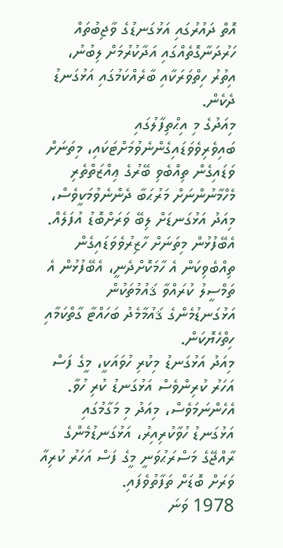އޮތް ދައުރުގައި އަޅުގަނޑުގެ ވާޖިބުތައް ހަރުދަނާގޮތެއްގައި އަދާކުރުމަށް ލިބުނު، އިތުރު ހިތްވަރަކާއި ބާރެއްކަމުގައި އަޅުގަނޑު ދެކެން.
މިއަދުގެ މި އިޙްތިފާލުގައި ބައިވެރިވެވަޑައިގެންނެވުމަށްޓަކައި، މިތަނަށް ވަޑައިގެން ތިއްބެވި ބޭރުގެ ޢިއްޒަތްތެރި މެހްމާނުންނަށް މަރުޙަބާ ދެންނެވުމަކީވެސް، މިއަދު އަޅުގަނޑަށް ލިބޭ ވަރަށްބޮޑު އުފަލެއް. އެބޭފުޅުން މިތަނަށް ހާޒިރުވެވަޑައިގެން ތިއްބެވިކަން އެ ހާމަކޮށްދެނީ، އެބޭފުޅުން އެ ތަމްސީލު ކުރައްވާ ޤައުމުތަކުން އަޅުގަނޑުމެންގެ ޤައުމާމެދު ބަހައްޓާ ގާތްކަމާއި ހިތްހެޔޮކަން.
މިއަދު އަޅުގަނޑު މިކުރި ހުވައަކީ، މީގެ ފަސް އަހަރު ކުރިންވެސް އަޅުގަނޑު ކުރި ހުވާ. އެހެންނަމަވެސް، މިއަދު މި މަގާމުގައި އަޅުގަނޑު ހުވާކުރިއިރު، އަޅުގަނޑުމެންގެ ރާއްޖޭގެ މަސްރަޙުވަނީ މީގެ ފަސް އަހަރު ކުރިއާ ވަރަށް ބޮޑަށް ތަފާތުވެފައި.
1978 ވަނަ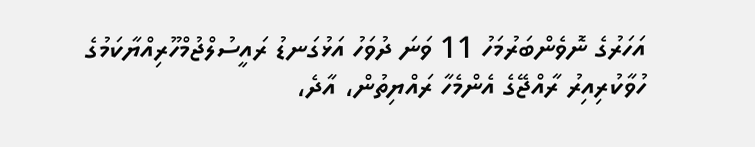އަހަރުގެ ނޮވެންބަރުމަހު 11 ވަނަ ދުވަހު އަޅުގަނޑު ރައީސުލްޖުމްހޫރިއްޔާކަމުގެ ހުވާކުރިއިރު ރާއްޖޭގެ އެންމެހާ ރައްޔިތުން، އާދެ،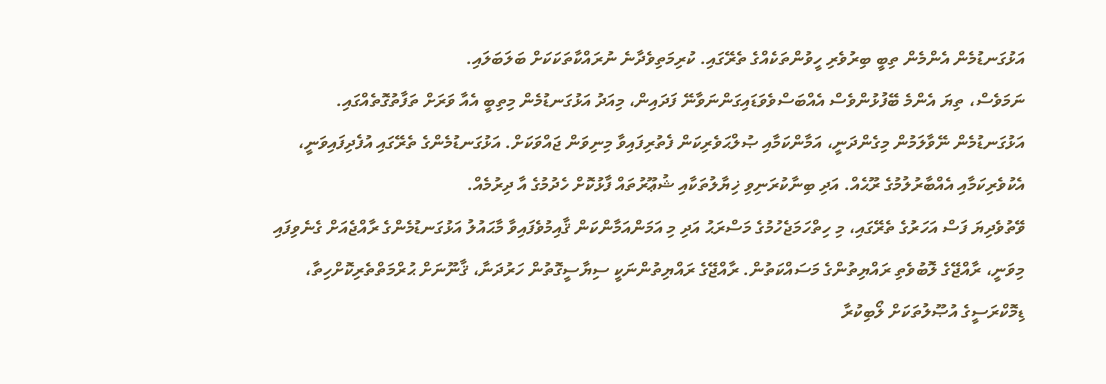އަޅުގަނޑުމެން އެންމެން ތިބީ ބިރުވެރި ހީވުންތަކެއްގެ ތެރޭގައި. ކުރިމަތިވެދާނެ ނުރައްކާތަކަކަށް ބަލަބަލައި.
ނަމަވެސް، ތިޔަ އެންމެ ބޭފުޅުންވެސް އެއްބަސްވެވަޑައިގަންނަވާނޭ ފަދައިން، މިއަދު އަޅުގަނޑުމެން މިތިބީ އެއާ ވަރަށް ތަފާތުގޮތެއްގައި. އަޅުގަނޑުމެން ނޭވާލަމުން މިގެންދަނީ، އަމާންކަމާއި ޞުލްޙަވެރިކަން ފެތުރިފައިވާ މިނިވަން ޖައްވަކަށް. އަޅުގަނޑުމެންގެ ތެރޭގައި އުފެދިފައިވަނީ، އެކުވެރިކަމާއި އެއްބާރުލުމުގެ ރޫޙެއް. އަދި ބިނާކުރަނިވި ޚިޔާލުތަކާއި ޝުޢޫރުތައް ފާޅުކޮށް ހެދުމުގެ އާ ދިރުމެއް.
ވޭތުވެދިޔަ ފަސް އަހަރުގެ ތެރޭގައި، މި ހިތްހަމަޖެހުމުގެ މަސްރަޙު އަދި މި އަމަންއަމާންކަން ޤާއިމުވެފައިވާ މާޙައުލު އަޅުގަނޑުމެންގެ ރާއްޖެއަށް ގެނެވިފައި މިވަނީ، ރާއްޖޭގެ ލޮބުވެތި ރައްޔިތުންގެ މަސައްކަތުން. ރާއްޖޭގެ ރައްޔިތުންނަކީ ސިޔާސީގޮތުން ހަރުދަނާ، ޤާނޫނަށް ޙުރްމަތްތެރިކޮށްހިތާ، ޑިމޮކްރަސީގެ އުޞޫލުތަކަށް ލޯބިކުރާ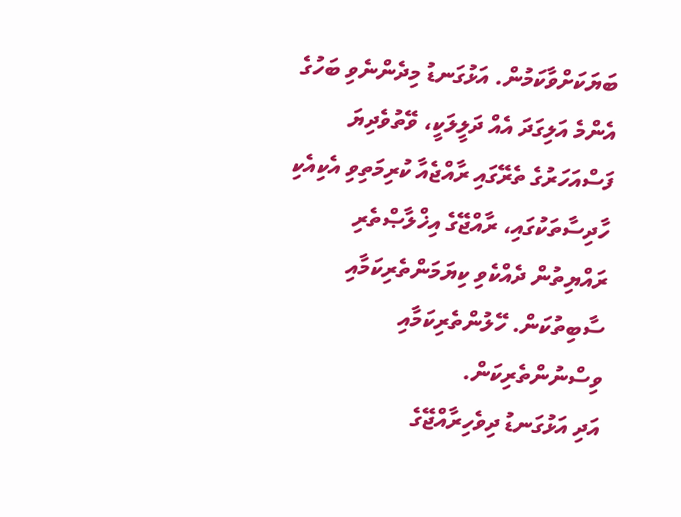ބަޔަކަށްވާކަމުން. އަޅުގަނޑު މިދެންނެވި ބަހުގެ އެންމެ އަލިގަދަ އެއް ދަލީލަކީ، ވޭތުވެދިޔަ ފަސްއަހަރުގެ ތެރޭގައި ރާއްޖެއާ ކުރިމަތިވި އެކިއެކި ހާދިސާތަކުގައި، ރާއްޖޭގެ އިޚްލާޞްތެރި ރައްޔިތުން ދެއްކެވި ކިޔަމަންތެރިކަމާއި ސާބިތުކަން. ހޭލުންތެރިކަމާއި ވިސްނުންތެރިކަން.
އަދި އަޅުގަނޑު ދިވެހިރާއްޖޭގެ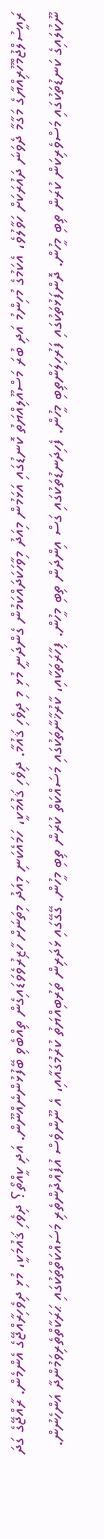ރައީސުލްޖުމްހޫރިއްޔާގެ މަގާމާ ދެވަނަ ދައުރަކަށް ހަވާލުވެ، އެކަމުގެ މުހިންމު އަދި ބުރަ މަސްއޫލިއްޔަތު ކޮނޑުގައި އަޅަމުން މިއަދު މިވާހަކަދައްކަމުން ގެންދަނީ މުޅި މި ދިވެހި ޤައުމާ. ދިވެހި ޤައުމަކީ، ހަމައެކަނި މިއަދު މިތަނަށް ހާޒިރުވެވަޑައިގެން ތިއްބެވި ބޭފުޅުންނެއްނޫން. އަދި ކީއްތޯ؟ ދިވެހި ޤައުމަކީ، މުޅި ދިވެހިރާއްޖޭގެ އެންމެން. ރާއްޖޭގެ ގަދަ ނޫކުލައިގެ ކަނޑުތަކުގައި މަސްވެރިކަން ކުރަން ތިބި މީހުން. ދޮންފަޅުތަކުގައި ފަރުހިލަންތިބި މީހުން. ފެހިދަނޑުތަކުގައި ގަސް އިންދަން ތިބި މީހުން. ފިހާރަތަކާއި، ކާރުޚާނާތަކުގައި މަސައްކަތް ކުރަން ތިބި މީހުން. ގޭގޭގައި ޅަދަރިން ތަރުބިއްޔަތު ކުރުމުގައާއި، އެ ނޫންވެސް އުފެއްދުންތެރި މަސައްކަތްތަކުގައި ޙަރަކާތްތެރިވަމުންދާ އަންހެނުން.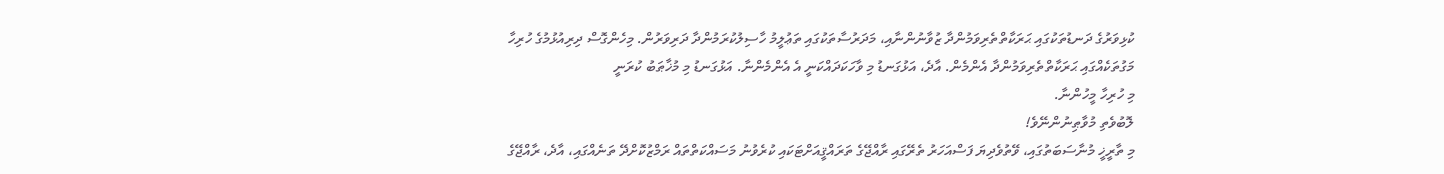ކުޅިވަރުގެ ދަނޑުތަކުގައި ޙަރަކާތްތެރިވަމުންދާ ޒުވާނުންނާއި، މަދަރުސާތަކުގައި ތަޢުލީމު ހާސިލުކުރަމުންދާ ދަރިވަރުން. މިހެންގޮސް ދިރިއުޅުމުގެ ހުރިހާ މަގުތަކެއްގައި ޙަރަކާތްތެރިވަމުންދާ އެންމެން. އާދެ، އަޅުގަނޑު މި ވާހަކަދައްކަނީ އެ އެންމެންނާ. އަޅުގަނޑު މި މުޚާޠަބު ކުރަނީ
މި ހުރިހާ މީހުންނާ.
ލޮބުވެތި މުވާޠިނުންނޭވެ!
މި ތާރީޚީ މުނާސަބަތުގައި، ވޭތުވެދިޔަ ފަސްއަހަރު ތެރޭގައި ރާއްޖޭގެ ތަރައްޤީއަށްޓަކައި ކުރެވުނު މަސައްކަތްތައް ރަމްޒުކޮށްދޭ ތަނެއްގައި، އާދެ، ރާއްޖޭގެ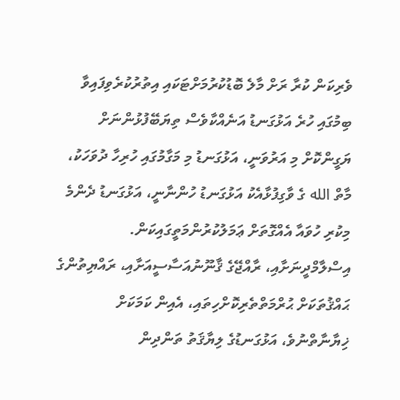ވެރިކަން ކުރާ ރަށް މާލެ ބޮޑުކުރުމަށްޓަކައި އިތުރުކުރެވިފައިވާ ބިމުގައި ހުރެ އަޅުގަނޑު އަނެއްކާވެސް ތިޔަބޭފުޅުންނަށް ޔަގީންކޮށް މި އަރުވަނީ، އަޅުގަނޑު މި މަގާމުގައި ހުރިހާ ދުވަހަކު، މާތް الله ގެ ވާގިފުޅާއެކު އަޅުގަނޑު ހުންނާނީ، އަޅުގަނޑު ދެންމެ މިކުރި ހުވައާ އެއްގޮތަށް ޢަމަލުކުރުންމަތީގައިކަން. އިސްލާމްދީނަށާއި، ރާއްޖޭގެ ޤާނޫނުއަސާސީއަށާއި، ރައްޔިތުންގެ ޙައްޤުތަކަށް ޙުރްމަތްތެރިކޮށްހިތައި، އެއިން ކަމަކަށް ޚިޔާނާތްނުވެ، އަޅުގަނޑުގެ ލިޔާޤަތު ތަންދިން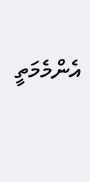އެންމެމަތީ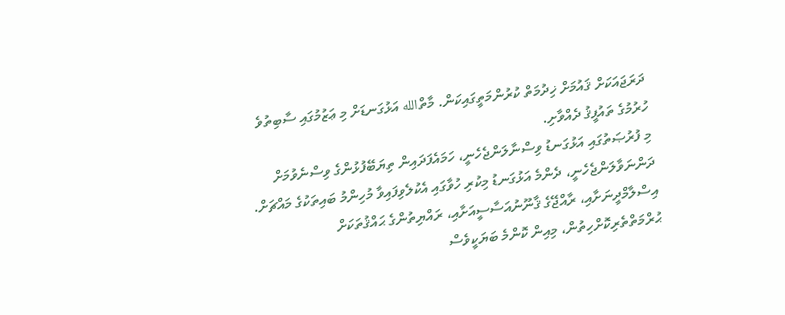ދަރަޖައަކަށް ޤައުމަށް ޚިދުމަތް ކުރުންމަތީގައިކަން. މާތްالله އަޅުގަނޑަށް މި ޢަޒުމުގައި ސާބިތުވެ ހުރުމުގެ ތައުފީޤު ދެއްވާށި.
މި ފުރުޞަތުގައި އަޅުގަނޑު ވިސްނާލަންޖެހެނީ، ހަމައެފަދައިން ތިޔަބޭފުޅުންގެ ވިސްނެވުމަށް ދަންނަވާލަންޖެހެނީ، ދެންމެ އަޅުގަނޑު މިކުރި ހުވާގައި އެކުލެވިފައިވާ މުހިންމު ބައިތަކުގެ މައްޗަށް. އިސްލާމްދީނަށާއި، ރާއްޖޭގެ ޤާނޫނުއަސާސީއަށާއި، ރައްޔިތުންގެ ޙައްޤުތަކަށް ޙުރްމަތްތެރިކޮށްހިތުން، މިއިން ކޮންމެ ބަޔަކީވެސް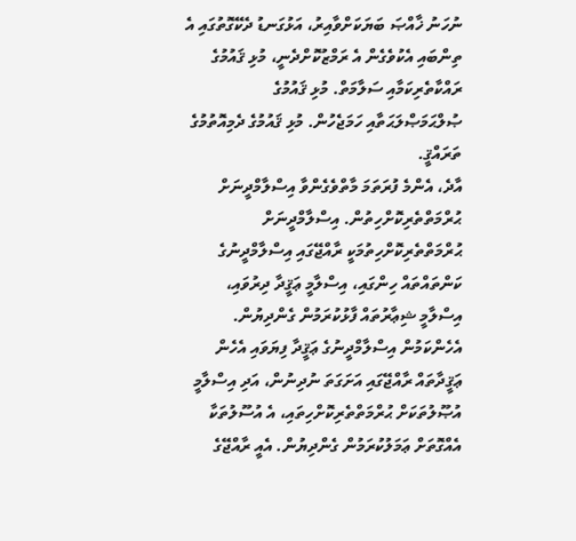ނުހަނު ޚާއްޞަ ބަޔަކަށްވާއިރު، އަޅުގަނޑު ދެކޭގޮތުގައި އެ ތިންބައި އެކުވެގެން އެ ރަމްޒުކޮށްދެނީ، މުޅި ޤައުމުގެ ރައްކާތެރިކަމާއި ސަލާމަތް. މުޅި ޤައުމުގެ ޞުލްޙަމަޞްލަޙަތާއި ހަމަޖެހުން. މުޅި ޤައުމުގެ ދެމިއޮތުމުގެ ތަރައްޤީ.
އާދެ، އެންމެ ފުރަތަމަ މާތްވެގެންވާ އިސްލާމްދީނަށް ޙުރްމަތްތެރިކޮށްހިތުން. އިސްލާމްދީނަށް ޙުރްމަތްތެރިކޮށްހިތުމަކީ ރާއްޖޭގައި އިސްލާމްދީނުގެ ކަންތައްތައް ހިންގައި، އިސްލާމީ ޢަޤީދާ ދިރުވައި، އިސްލާމީ ޝިޢާރުތައް ފާޅުކުރަމުން ގެންދިޔުން. އެހެންކަމުން އިސްލާމްދީނުގެ ޢަޤީދާ ފިޔަވައި އެހެން ޢަޤީދާތައް ރާއްޖޭގައި އަށަގަތަ ނުދިނުން، އަދި އިސްލާމީ އުޞޫލުތަކަށް ޙުރްމަތްތެރިކޮށްހިތައި، އެ އުސޫލުތަކާ އެއްގޮތަށް ޢަމަލުކުރަމުން ގެންދިޔުން. އެއީ ރާއްޖޭގެ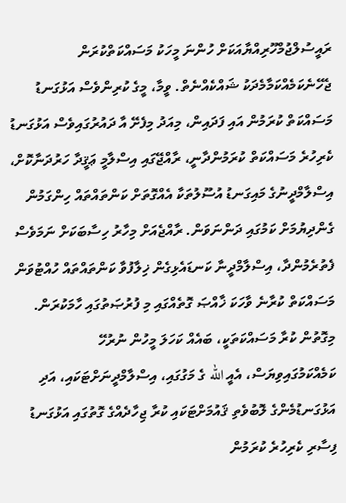ރައީސުލްޖުމްހޫރިއްޔާއަކަށް ހުންނަ މީހަކު މަސައްކަތްކުރަން ޖެހޭނެކަމެއްކަމާމެދަކު ޝައްކެއްނެތް. ވީމާ، މީގެ ކުރިންވެސް އަޅުގަނޑު މަސައްކަތް ކުރަމުން އައި ފަދައިން، މިއަދު މިފެށޭ އާ ދައުރުގައިވެސް އަޅުގަނޑު ކެރިހުރެ މަސައްކަތް ކުރަމުންދާނީ، ރާއްޖޭގައި އިސްލާމީ ޢަޤީދާ ހަރުދަނާކޮށް، އިސްލާމްދީނުގެ މައިގަނޑު އުސޫލުތަކާ އެއްގޮތަށް ކަންތައްތައް ހިންގަމުން ގެންދިޔުމަށް ކަމުގައި ދަންނަވަން. ރާއްޖެއަށް މިހާރު ހިސާބަކަށް ނަމަވެސް ފެތުރެމުންދާ، އިސްލާމްދީނާ ކަނޑައެޅިގެން ޚިލާފުވާ ކަންތައްތައް ހުއްޓުވަން މަސައްކަތް ކުރާނެ ވާހަކަ ޚާއްޞަ ގޮތެއްގައި މި ފުރުޞަތުގައި ހާމަކުރަން. މިގޮތުން ކުރާ މަސައްކަތަކީ، ބައެއް ކަހަލަ މީހުން ނުރުހޭ ކަމެއްކަމުގައިވިޔަސް، އެއީ الله ގެ މަގުގައި، އިސްލާމްދީނަށްޓަކައި، އަދި އަޅުގަނޑުމެންގެ ލޮބުވެތި ޤައުމަށްޓަކައި ކުރާ ޖިހާދެއްގެ ގޮތުގައި އަޅުގަނޑު ފިސާރި ކެރިހުރެ ކުރަމުން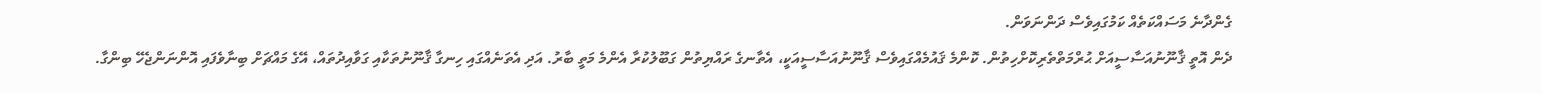ގެންދާނެ މަސައްކަތެއް ކަމުގައިވެސް ދަންނަވަން.
ދެން އޮތީ ޤާނޫނުއަސާސީއަށް ޙުރްމަތްތެރިކޮށްހިތުން. ކޮންމެ ޤައުމެއްގައިވެސް ޤާނޫނުއަސާސީއަކީ، އެތާނގެ ރައްޔިތުން ގަބޫލުކުރާ އެންމެ މަތީ ބާރު. އަދި އެތަނެއްގައި ހިނގާ ޤާނޫނުތަކާއި ގަވާއިދުތައް، އޭގެ މައްޗަށް ބިނާވެފައި އޮންނަންޖެހޭ ބިންގާ.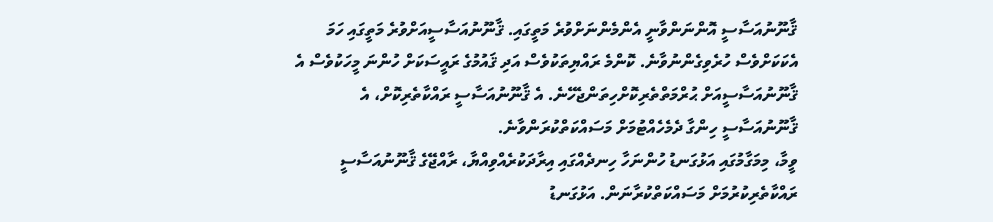ޤާނޫނުއަސާސީ އޮންނަންވާނީ އެންމެންނަށްވުރެ މަތީގައި. ޤާނޫނުއަސާސީއަށްވުރެ މަތީގައި ހަމަ އެކަކަށްވެސް ހުރެވިގެންނުވާނެ. ކޮންމެ ރައްޔިތަކުވެސް އަދި ޤައުމުގެ ރައީސަކަށް ހުންނަ މީހަކުވެސް އެ ޤާނޫނުއަސާސީއަށް ޙުރްމަތްތެރިކޮށްހިތަންޖެހޭނެ. އެ ޤާނޫނުއަސާސީ ރައްކާތެރިކޮށް، އެ ޤާނޫނުއަސާސީ ހިންގާ ދެމެހެއްޓުމަށް މަސައްކަތްކުރަންވާނެ.
ވީމާ، މިމަގާމުގައި އަޅުގަނޑު ހުންނަހާ ހިނދެއްގައި އިރާދަކުރެއްވިއްޔާ، ރާއްޖޭގެ ޤާނޫނުއަސާސީ ރައްކާތެރިކުރުމަށް މަސައްކަތްކުރާނަން. އަޅުގަނޑު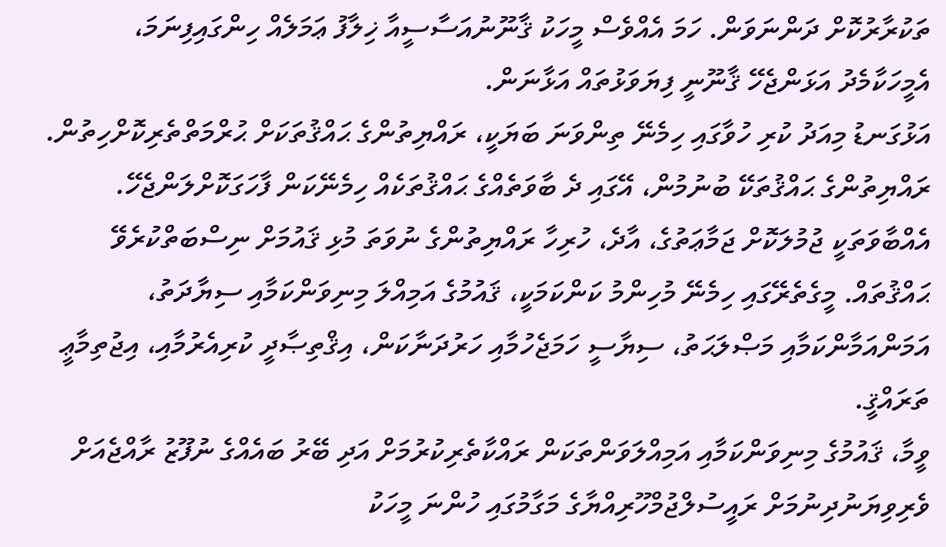ތަކުރާރުކޮށް ދަންނަވަން. ހަމަ އެއްވެސް މީހަކު ޤާނޫނުއަސާސީއާ ޚިލާފު ޢަމަލެއް ހިންގައިފިނަމަ، އެމީހަކާމެދު އަޅަންޖެހޭ ޤާނޫނީ ފިޔަވަޅުތައް އަޅާނަން.
އަޅުގަނޑު މިއަދު ކުރި ހުވާގައި ހިމެނޭ ތިންވަނަ ބަޔަކީ، ރައްޔިތުންގެ ޙައްޤުތަކަށް ޙުރްމަތްތެރިކޮށްހިތުން. ރައްޔިތުންގެ ޙައްޤުތަކޭ ބުނުމުން، އޭގައި ދެ ބާވަތެއްގެ ޙައްޤުތަކެއް ހިމެނޭކަން ފާހަގަކޮށްލަންޖެހޭ. އެއްބާވަތަކީ ޖުމުލަކޮށް ޖަމާޢަތުގެ، އާދެ، ހުރިހާ ރައްޔިތުންގެ ނުވަތަ މުޅި ޤައުމަށް ނިސްބަތްކުރެވޭ ޙައްޤުތައް. މީގެތެރޭގައި ހިމެނޭ މުހިންމު ކަންކަމަކީ، ޤައުމުގެ އަމިއްލަ މިނިވަންކަމާއި ސިޔާދަތު، އަމަންއަމާންކަމާއި މަޞްލަޙަތު، ސިޔާސީ ހަމަޖެހުމާއި ހަރުދަނާކަން، އިޤްތިޞާދީ ކުރިއެރުމާއި، އިޖުތިމާޢީ ތަރައްޤީ.
ވީމާ، ޤައުމުގެ މިނިވަންކަމާއި އަމިއްލަވަންތަކަން ރައްކާތެރިކުރުމަށް އަދި ބޭރު ބައެއްގެ ނުފޫޒު ރާއްޖެއަށް ވެރިވިޔަނުދިނުމަށް ރައީސުލްޖުމްހޫރިއްޔާގެ މަގާމުގައި ހުންނަ މީހަކު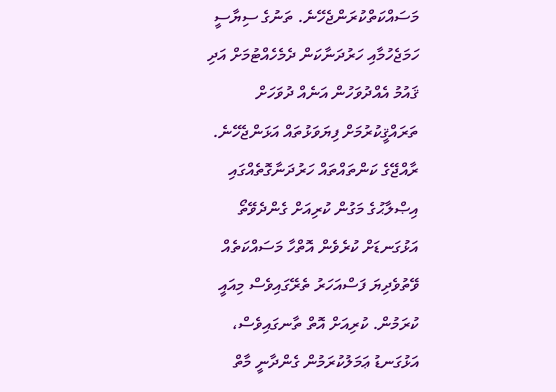މަސައްކަތްކުރަންޖެހޭނެ. ތަނުގެ ސިޔާސީ ހަމަޖެހުމާއި ހަރުދަނާކަން ދެމެހެއްޓުމަށް އަދި ޤައުމު އެއްދުވަހުން އަނެއް ދުވަހަށް ތަރައްޤީކުރުމަށް ފިޔަވަޅުތައް އަޅަންޖެހޭނެ. ރާއްޖޭގެ ކަންތައްތައް ހަރުދަނާގޮތެއްގައި އިޞްލާޙުގެ މަގުން ކުރިއަށް ގެންދެވޭތޯ އަޅުގަނޑަށް ކުރެވެން އޮތްހާ މަސައްކަތެއް ވޭތުވެދިޔަ ފަސްއަހަރު ތެރޭގައިވެސް މިއައީ ކުރަމުން. ކުރިއަށް އޮތް ތާނގައިވެސް، އަޅުގަނޑު ޢަމަލުކުރަމުން ގެންދާނީ މާތް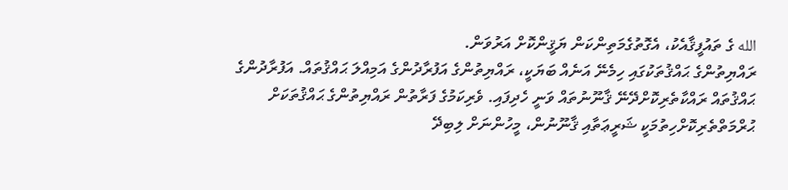الله ގެ ތައުފީޤާއެކު، އެގޮތުގެމަތިންކަން ޔަޤީންކޮށް އަރުވަން.
ރައްޔިތުންގެ ޙައްޤުތަކުގައި ހިމެނޭ އަނެއް ބަޔަކީ، ރައްޔިތުންގެ އަފުރާދުންގެ އަމިއްލަ ޙައްޤުތައް. އަފުރާދުންގެ ޙައްޤުތައް ރައްކާތެރިކޮށްދޭނޭ ޤާނޫނުތައް ވަނީ ހެދިފައި. ވެރިކަމުގެ ފަރާތުން ރައްޔިތުންގެ ޙައްޤުތަކަށް ޙުރްމަތްތެރިކޮށްހިތުމަކީ ޝަރީޢަތާއި ޤާނޫނުން، މީހުންނަށް ލިބިދޭ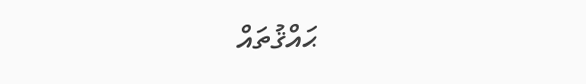ޙައްޤުތައް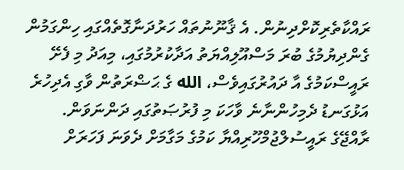ރައްކާތެރިކޮށްދިނުން. އެ ޤާނޫނުތައް ހަރުދަނާގޮތެއްގައި ހިންގަމުން ގެންދިޔުމުގެ ބުރަ މަސްއޫލިއްޔަތު އަދާކުރުމުގައި، މިއަދު މި ފެށޭ ރައީސްކަމުގެ އާ ދައުރުގައިވެސް، الله ގެ ޙަޟްރަތުން ވާގި އެދިހުރެ އަޅުގަނޑު ދެމިހުންނާނެ ވާހަކަ މި ފުރުޞަތުގައި ދަންނަވަން.
ރާއްޖޭގެ ރައީސުލްޖުމްހޫރިއްޔާ ކަމުގެ މަގާމަށް ދެވަނަ ފަހަރަށް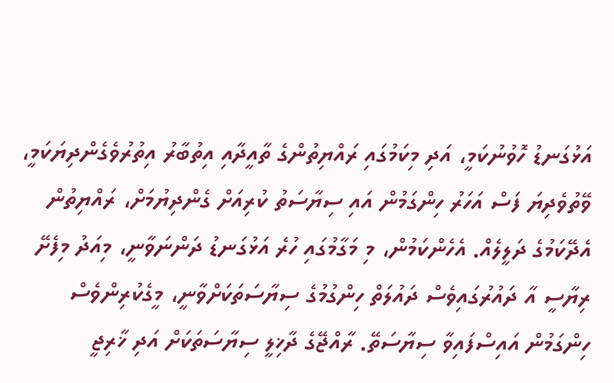އަޅުގަނޑު ހޮވުނުކަމީ، އަދި މިކަމުގައި ރައްޔިތުންގެ ތާއީދާއި އިތުބާރު އިތުރުވެގެންދިޔަކަމީ، ވޭތުވެދިޔަ ފަސް އަހަރު ހިންގަމުން އައި ސިޔާސަތު ކުރިއަށް ގެންދިޔުމަށް، ރައްޔިތުން އެދޭކަމުގެ ދަލީލެއް. އެހެންކަމުން، މި މަގާމުގައި ހުރެ އަޅުގަނޑު ދަންނަވާނީ، މިއަދު މިފެށޭ ރިޔާސީ އާ ދައުރުގައިވެސް ދައުލަތް ހިންގުމުގެ ސިޔާސަތަކަށްވާނީ، މީގެކުރިންވެސް ހިންގަމުން އައިސްފައިވާ ސިޔާސަތޭ. ރާއްޖޭގެ ދާޚިލީ ސިޔާސަތަކަށް އަދި ޚާރިޖީ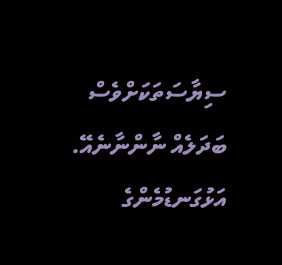ސިޔާސަތަކަށްވެސް ބަދަލެއް ނާންނާނެއޭ. އަޅުގަނޑުމެންގެ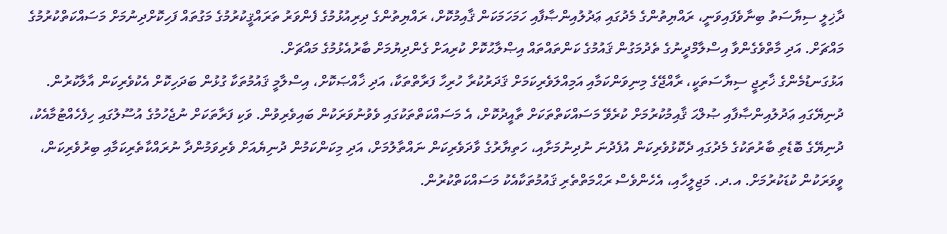ދާޚިލީ ސިޔާސަތު ބިނާވެފައިވަނީ، ރައްޔިތުންގެ މެދުގައި ޢަދުލުއިންޞާފާއި ހަމަހަމަކަން ޤާއިމުކޮށް، ރައްޔިތުންގެ ދިރިއުޅުމުގެ ފެންވަރު ތަރައްޤީކުރުމުގެ މަގުތައް ފަހިކޮށްދިނުމަށް މަސައްކަތްކުރުމުގެ މައްޗަށް. އަދި މާތްވެގެންވާ އިސްލާމްދީނުގެ ތެދުމަގުން ޤައުމުގެ ކަންތައްތައް އިޞްލާޙުކޮށް ކުރިއަށް ގެންދިޔުމަށް ބާރުއެޅުމުގެ މައްޗަށް.
އަޅުގަނޑުމެންގެ ޚާރިޖީ ސިޔާސަތަކީ، ރާއްޖޭގެ މިނިވަންކަމާއި އަމިއްލަވެރިކަމަށް ޤަދަރުކުރާ ހުރިހާ ފަރާތްތަކާ، އަދި ޚާއްޞަކޮށް، އިސްލާމީ ޤައުމުތަކާ ގުޅުން ބަދަހިކޮށް އެކުވެރިކަން އާލާކުރުން. ދުނިޔޭގައި ޢަދުލުއިންޞާފާއި ޞުލްޙަ ޤާއިމުކުރުމަށް ކުރެވޭ މަސައްކަތްތަކަށް ތާއީދުކޮށް، އެ މަސައްކަތްތަކުގައި ވެވުނުވަރަކުން ބައިވެރިވުން. ވަކި ފަރާތަކަށް ނުޖެހުމުގެ އުސޫލުގައި ހިފެހެއްޓުމާއެކު، ދުނިޔޭގެ ބޮޑެތި ބާރުތަކުގެ މެދުގައި ދެކޮޅުވެރިކަން އުފެދުނަ ނުދިނުމަށާއި، ހަތިޔާރުގެ ވާދަވެރިކަން ނައްތާލުމަށް، އަދި މިކަންކަމުން ދުނިޔެއަށް ވެރިވަމުންދާ ނުރައްކާތެރިކަމާއި ބިރުވެރިކަން، ވީވަރަކުން ކުޑަކުރުމަށް. އ.ދ. މަޖިލީހާއި، އެހެންވެސް ރަޙްމަތްތެރި ޤައުމުތަކާއެކު މަސައްކަތްކުރުން.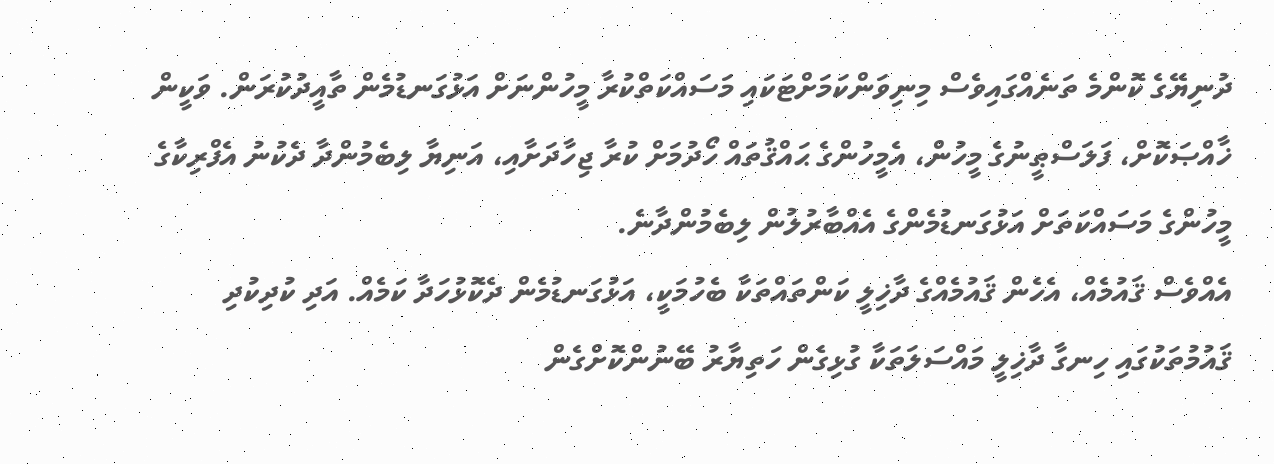ދުނިޔޭގެ ކޮންމެ ތަނެއްގައިވެސް މިނިވަންކަމަށްޓަކައި މަސައްކަތްކުރާ މީހުންނަށް އަޅުގަނޑުމެން ތާއީދުކުރަން. ވަކީން ޚާއްޞަކޮށް، ފަލަސްޠީނުގެ މީހުން، އެމީހުންގެ ޙައްޤުތައް ހޯދުމަށް ކުރާ ޖިހާދަށާއި، އަނިޔާ ލިބެމުންދާ ދެކުނު އެފްރިކާގެ މީހުންގެ މަސައްކަތަށް އަޅުގަނޑުމެންގެ އެއްބާރުލުން ލިބެމުންދާނެ.
އެއްވެސް ޤައުމެއް، އެހެން ޤައުމެއްގެ ދާޚިލީ ކަންތައްތަކާ ބެހުމަކީ، އަޅުގަނޑުމެން ދެކޮޅުހަދާ ކަމެއް. އަދި ކުދިކުދި ޤައުމުތަކުގައި ހިނގާ ދާޚިލީ މައްސަލަތަކާ ގުޅިގެން ހަތިޔާރު ބޭނުންކޮށްގެން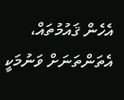އެހެން ޤައުމުތައް، އެތަންތަނަށް ވަނުމަކީ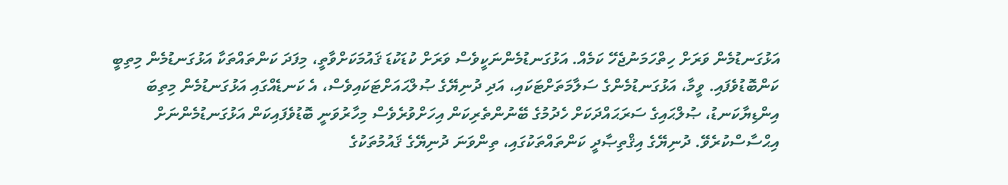އަޅުގަނޑުމެން ވަރަށް ހިތްހަމަނުޖެހޭ ކަމެއް. އަޅުގަނޑުމެންނަކީވެސް ވަރަށް ކުޑަކުޑަ ޤައުމަކަށްވާތީ، މިފަދަ ކަންތައްތަކާ އަޅުގަނޑުމެން މިތިބީ ކަންބޮޑުވެފައި. ވީމާ، އަޅުގަނޑުމެންގެ ސަލާމަތަށްޓަކައި، އަދި ދުނިޔޭގެ ޞުލްޙައަށްޓަކައިވެސް، އެ ކަނޑެއްގައި އަޅުގަނޑުމެން މިތިބަ އިންޑިޔާކަނޑު، ޞުލްޙައިގެ ސަރަޙައްދަކަށް ހެދުމުގެ ބޭނުންތެރިކަން އިހަށްވުރެވެސް މިހާރުވަނީ ބޮޑުވެފައިކަން އަޅުގަނޑުމެންނަށް އިޙްސާސްކުރެވޭ. ދުނިޔޭގެ އިޤްތިޞާދީ ކަންތައްތަކުގައި، ތިންވަނަ ދުނިޔޭގެ ޤައުމުތަކުގެ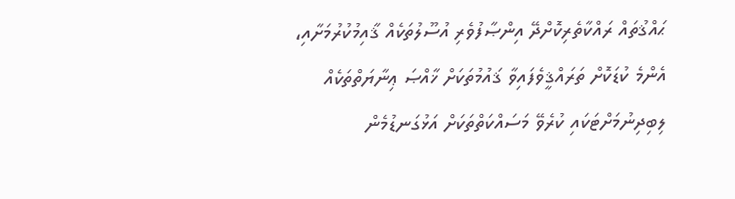ޙައްޤުތައް ރައްކާތެރިކޮށްދޭ އިންޞާފުވެރި އުސޫލުތަކެއް ޤާއިމުކުރުމަށާއި، އެންމެ ކުޑަކޮށް ތަރައްޤީވެފައިވާ ޤައުމުތަކަށް ޚާއްޞަ ޢިނާޔަތްތަކެއް ލިބިދިނުމަށްޓަކައި ކުރެވޭ މަސައްކަތްތަކަށް އަޅުގަނޑުމެން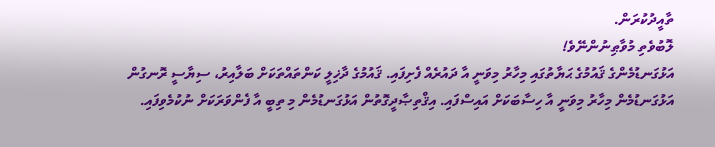ތާއީދުކުރަން.
ލޮބުވެތި މުވާޠިނުންނޭވެ!
އަޅުގަނޑުމެންގެ ޤައުމުގެ ޙަޔާތުގައި މިހާރު މިވަނީ އާ ދައުރެއް ފެށިފައި. ޤައުމުގެ ދާޚިލީ ކަންތައްތަކަށް ބަލާއިރު، ސިޔާސީ ރޮނގުން އަޅުގަނޑުމެން މިހާރު މިވަނީ އާ ހިސާބަކަށް އައިސްފައި. އިޤްތިޞާދީގޮތުން އަޅުގަނޑުމެން މި ތިބީ އާ ފެންވަރަކަށް ނުކުމެވިފައި.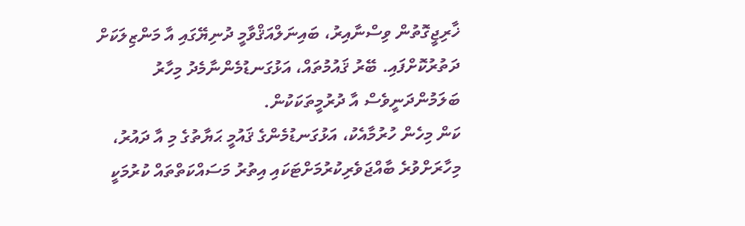ޚާރިޖީގޮތުން ވިސްނާއިރު، ބައިނަލްއަޤްވާމީ ދުނިޔޭގައި އާ މަންޒިލަކަށް ދަތުރުކޮށްފައި. ބޭރު ޤައުމުތައް، އަޅުގަނޑުމެންނާމެދު މިހާރު ބަލަމުންދަނީވެސް އާ ދުރުމީތަކަކުން.
ކަން މިހެން ހުރުމާއެކު، އަޅުގަނޑުމެންގެ ޤައުމީ ޙަޔާތުގެ މި އާ ދައުރު، މިހާރަށްވުރެ ބާއްޖަވެރިކުރުމަށްޓަކައި އިތުރު މަސައްކަތްތައް ކުރުމަކީ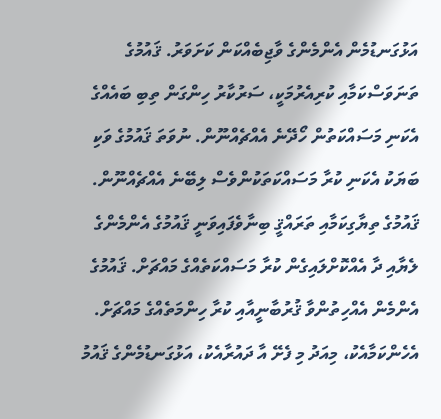އަޅުގަނޑުމެން އެންމެންގެ ވާޖިބެއްކަން ކަށަވަރު. ޤައުމުގެ ތަނަވަސްކަމާއި ކުރިއެރުމަކީ، ސަރުކާރު ހިންގަން ތިބި ބައެއްގެ އެކަނި މަސައްކަތުން ހޯދޭނެ އެއްޗެއްނޫން. ނުވަތަ ޤައުމުގެ ވަކި ބަޔަކު އެކަނި ކުރާ މަސައްކަތަކުންވެސް ލިބޭނެ އެއްޗެއްނޫން. ޤައުމުގެ ތިޔާގިކަމާއި ތަރައްޤީ ބިނާވެފައިވަނީ ޤައުމުގެ އެންމެންގެ ލެޔާއި ދާ އެއްކޮށްލައިގެން ކުރާ މަސައްކަތެއްގެ މައްޗަށް. ޤައުމުގެ އެންމެން އެއްހިތުންވާ ޤުރުބާނީއާއި ކުރާ ހިންމަތެއްގެ މައްޗަށް.
އެހެންކަމާއެކު، މިއަދު މި ފެށޭ އާ ދައުރާއެކު، އަޅުގަނޑުމެންގެ ޤައުމު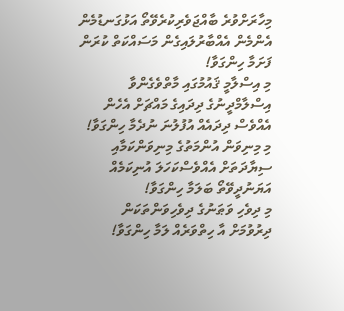މިހާރަށްވުރެ ބާއްޖަވެރިކުރެވޭތޯ އަޅުގަނޑުމެން އެންމެން އެއްބާރުލައިގެން މަސައްކަތް ކުރަން ފަށަމާ ހިންގަވާ!
މި އިސްލާމީ ޤައުމުގައި މާތްވެގެންވާ އިސްލާމްދީނުގެ ދިދައިގެ މައްޗަށް އެހެން އެއްވެސް ދިދައެއް އުފުލުނަ ނުދެމާ ހިންގަވާ!
މި މިނިވަން އުންމަތުގެ މިނިވަންކަމާއި ސިޔާދަތަށް އެއްވެސްކަހަލަ އުނިކަމެއް އަޔަނުދީވޭތޯ ބަލަމާ ހިންގަވާ!
މި ދިވެހި ވަޠަނުގެ ދިވެހިވަންތަކަން ދިރުވުމަށް އާ ހިތްވަރެއް ލަމާ ހިންގަވާ!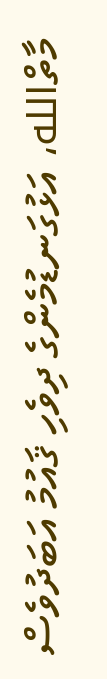މާތްالله، އަޅުގަނޑުމެންގެ ދިވެހި ޤައުމު އަބަދުވެސް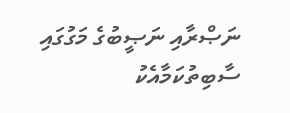ނަޞްރާއި ނަޞީބުގެ މަގުގައި ސާބިތުކަމާއެކު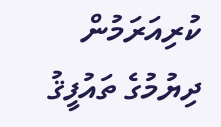ކުރިއަރަމުން ދިޔުމުގެ ތައުފީޤު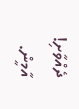ދެއްވާށި! އާމީން.